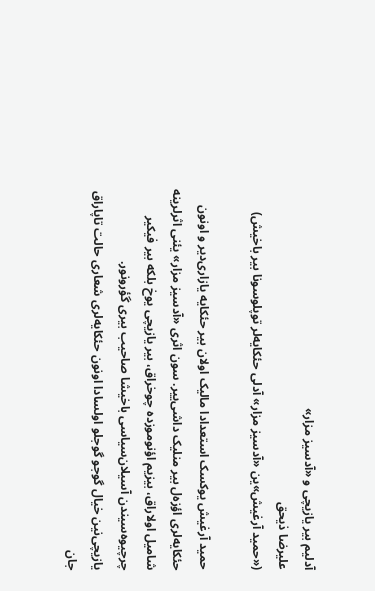آدلیم بیر یازیچی و «آدسیز مزار»
علیرضا ذیحق
(«حمید آرغیش»ین «آدسیز مزار» آدلی حئکایه‌لر توپلوسونا بیر باخیش)

حمید آرغیش یوکسک استعدادا مالیک اولان بیر حئکایه یازاری‌دیر و اونون حئکایه‌لری اؤزه‌ل بیر منلیک داشی‌ییر. سون اثری «آدسیز مزار» یئنی اثر‌لرینه شامیل اولاراق، بیزیم اؤنوموزده چوخراق، بیر یازیچی یوخ بلکه بیر فیکیر چرچیوه‌سیندن آسیلان‌سیاسی باخیشا صاحیب بیری گؤرونور.
یازیچی‌نین خیال گوجو گوجلو اولسادا اونون حئکایه‌لری شعاری حالت تاپاراق جان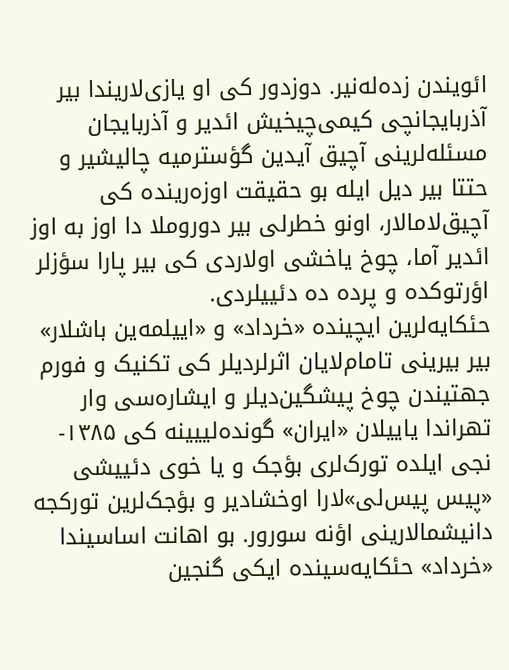ائویندن زده‌له‌نیر. دوزدور کی او یازی‌لاریندا بیر آذربایجانچی کیمی‌چیخیش ائدیر و آذربایجان مسئله‌لرینی آچیق آیدین گؤسترمیه چالیشیر و حتتا بیر دیل ایله بو حقیقت اوزه‌رینده کی آچیق‌لامالار، اونو خطرلی بیر دوروملا دا اوز به اوز ائدیر آما، چوخ یاخشی اولاردی کی بیر پارا سؤزلر اؤرتوکده و پرده ده دئییلردی.
حئکایه‌لرین ایچینده «خرداد» و «اییلمه‌ین باشلار» بیر بیرینی تامام‌لایان اثرلردیلر کی تکنیک و فورم جهتیندن چوخ پیشگین‌دیلر و ایشاره‌سی وار تهراندا یاییلان «ایران» گونده‌لییینه کی ۱۳۸۵- نجی ایلده تورک‌لری بؤجک و یا خوی دئییشی «پیس پیس‌لی»لارا اوخشادیر و بؤجک‌لرین تورکجه دانیشمالارینی اؤنه سورور. بو اهانت اساسیندا «خرداد» حئکایه‌سینده ایکی گنجین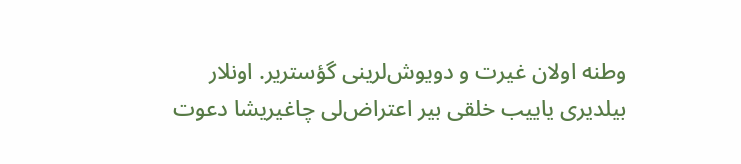وطنه اولان غیرت و دویوش‌لرینی گؤستریر. اونلار بیلدیری یاییب خلقی بیر اعتراض‌لی چاغیریشا دعوت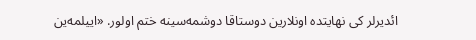ائدیرلر کی نهایتده اونلارین دوستاقا دوشمه‌سینه ختم اولور. «اییلمه‌ین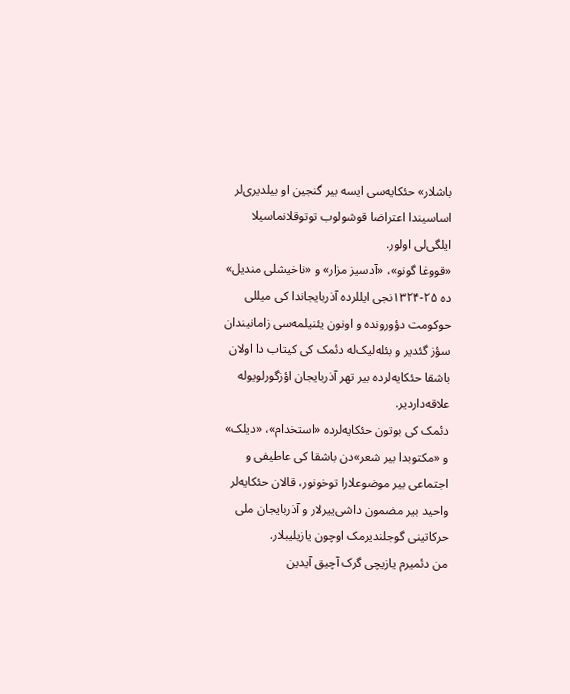باشلار» حئکایه‌سی ایسه بیر گنجین او بیلدیری‌لر اساسیندا اعتراضا قوشولوب توتوقلانماسیلا ایلگی‌لی اولور.
«قووغا گونو»، «آدسیز مزار» و «ناخیشلی مندیل» ده ۲۵-۱۳۲۴نجی ایللرده آذربایجاندا کی میللی حوکومت دؤورونده و اونون یئنیلمه‌سی زامانیندان سؤز گئدیر و بئله‌لیک‌له دئمک کی کیتاب دا اولان باشقا حئکایه‌لرده بیر تهر آذربایجان اؤزگور‌لویو‌له علاقه‌داردیر.
دئمک کی بوتون حئکایه‌لرده «استخدام»، «دیلک» و «مکتوبدا بیر شعر»دن باشقا کی عاطیفی و اجتماعی بیر موضوعلارا توخونور، قالان حئکایه‌لر واحید بیر مضمون داشی‌ییرلار و آذربایجان ملی حرکاتینی گوجلندیرمک اوچون یازیلیبلار.
من دئمیرم یازیچی گرک آچیق آیدین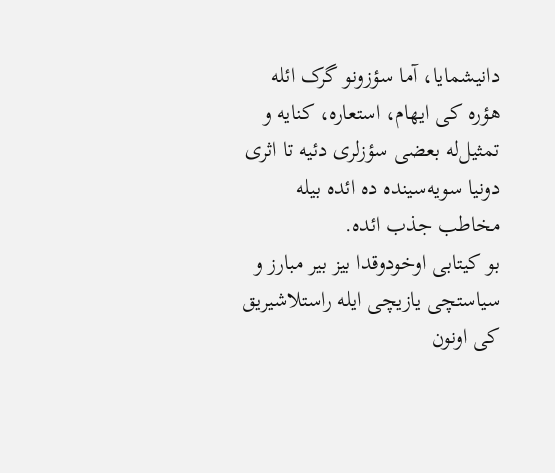دانیشمایا، آما سؤزونو گرک ائله هؤره کی ایهام، استعاره، کنایه و تمثیل‌له بعضی سؤزلری دئیه تا اثری دونیا سویه‌سینده ده ائده بیله مخاطب جذب ائده.
بو کیتابی اوخودوقدا بیز بیر مبارز و‌ سیاستچی یازیچی ایله راستلاشیریق کی اونون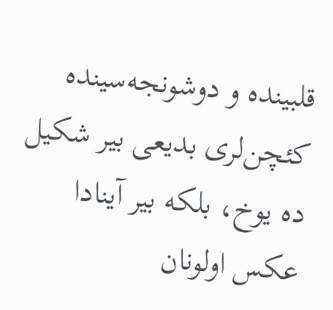قلبینده و دوشونجه‌سینده کئچن‌لری بدیعی بیر شکیل ده یوخ، بلکه بیر آینادا عکس اولونان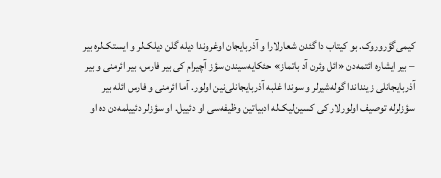کیمی‌گؤروروک. بو کیتاب دا گئدن شعارلارا و آذربایجان اوغروندا دیله گلن دیلک‌لر و ایستک‌لره بیر – بیر ایشاره ائتمه‌دن «ائل وئرن آد باتماز» حئکایه‌سیندن سؤز آچیرام کی بیر فارس، بیر ائرمنی و بیر آذربایجانلی زینداندا گوله‌شیرلر و سوندا غلبه آذربایجانلی‌نین اولور. آما ائرمنی و فارس ائله بیر سؤزلرله توصیف اولور‌لار کی کسین‌لیک‌له ادبیاتین وظیفه‌سی او دئییل. او سؤزلر دئییلمه‌دن ده او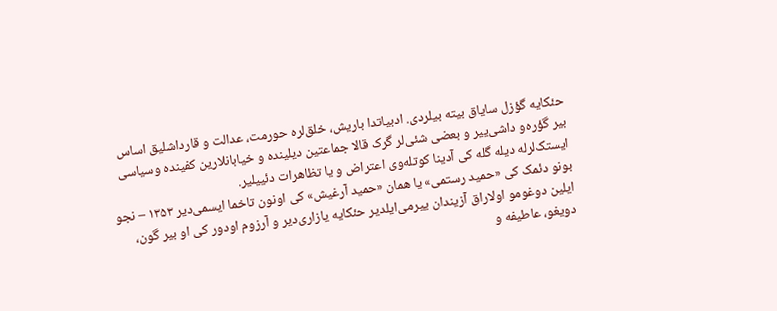حئکایه گؤزل سایاق بیته بیلردی. ادبیاتدا باریش، خلق‌لره حورمت، عدالت و قارداشلیق اساس بیر گؤره‌و داشی‌ییر و بعضی شئی‌لر گرک قالا جماعتین دیلینده و خیابانلارین کفینده و‌سیاسی ایستک‌لرله دیله گله کی آدینا کوتله‌وی اعتراض و یا تظاهرات دئییلیر.
بونو دئمک کی «حمید رستمی» یا همان «حمید آرغیش» کی اونون تاخما ایسمی‌دیر ۱۳۵۳ – نجو ایلین دوغومو اولاراق آزیندان ‌ییرمی‌ایلدیر حئکایه یازاری‌دیر و آرزوم اودور کی او بیر گون، دویغو، عاطیفه و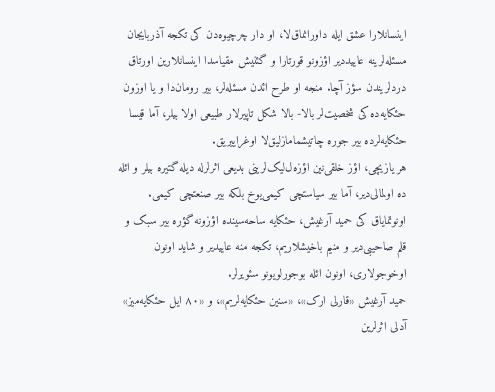اینسانلارا عشق ایله داورانماق‌لا، او دار چرچیوه‌دن کی تکجه آذربایجان مسئله‌لرینه عایید‌دیر اؤزونو قورتارا و گئنیش مقیاسدا اینسانلارین اورتاق درد‌لریندن سؤز آچا. منجه او طرح ائدن مسئله‌لر، بیر رومان‌دا و یا اوزون حئکایه‌ده کی شخصیت‌لر بالا- بالا شکل تاپیرلار طبیعی اولا بیلر، آما قیسا حئکایه‌لرده بیر جوره چاتیشمامازلیق‌لا اوغراییریق.
هر یازیچی، اؤز خلقی‌نین اؤزه‌ل‌لیک‌لرینی بدیعی اثرلرله دیله گتیره بیلر و ائله ده اولمالی‌دیر، آما بیر‌ سیاستچی کیمی‌یوخ بلکه بیر صنعتچی کیمی.
اونوتمایاق کی حمید آرغیش، حئکایه ساحه‌سینده اؤزونه گؤره بیر سبک و قلم صاحیبی‌دیر و منیم باخیشلاریم، تکجه منه عاییدیر و شاید اونون اوخوجولاری، اونون ائله بوجورلویونو سئویرلر.
حمید آرغیش «قارلی ارک»، «سنین حئکایه‌لریم»، و «۸۰ ایل حئکایه‌میز» آدلی اثرلرین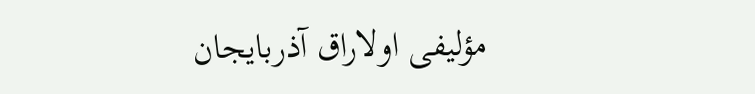مؤلیفی اولاراق آذربایجان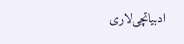ادبیاتچی‌لاری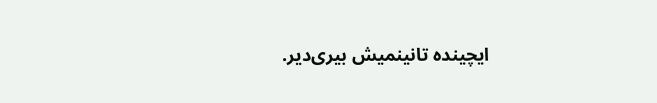ایچینده تانینمیش بیری‌دیر.